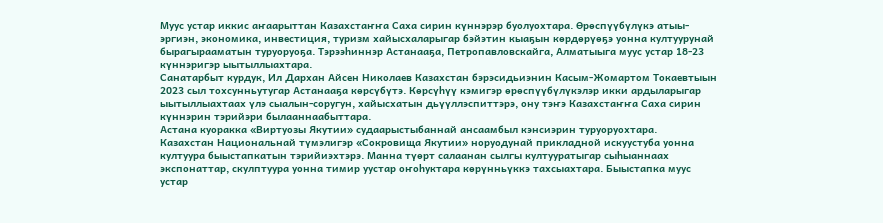Муус устар иккис аҥаарыттан Казахстаҥҥа Саха сирин күннэрэр буолуохтара. Өрөспүүбүлүкэ атыы-эргиэн, экономика, инвестиция, туризм хайысхаларыгар бэйэтин кыаҕын көрдөрүөҕэ уонна култуурунай бырагырааматын туруоруоҕа. Тэрээһиннэр Астанааҕа, Петропавловскайга, Алматыыга муус устар 18-23 күннэригэр ыытыллыахтара.
Санатарбыт курдук, Ил Дархан Айсен Николаев Казахстан бэрэсидьиэнин Касым-Жомартом Токаевтыын 2023 сыл тохсунньутугар Астанааҕа көрсүбүтэ. Көрсүһүү кэмигэр өрөспүүбүлүкэлэр икки ардыларыгар ыытыллыахтаах үлэ сыалын-соругун, хайысхатын дьүүллэспиттэрэ, ону тэҥэ Казахстаҥҥа Саха сирин күннэрин тэрийэри былааннаабыттара.
Астана куоракка «Виртуозы Якутии» судаарыстыбаннай ансаамбыл кэнсиэрин туруоруохтара.
Казахстан Национальнай түмэлигэр «Сокровища Якутии» норуодунай прикладной искуустуба уонна култуура быыстапкатын тэрийиэхтэрэ. Манна түөрт салаанан сылгы култууратыгар сыһыаннаах экспонаттар, скулптуура уонна тимир уустар оҥоһуктара көрүнньүккэ тахсыахтара. Быыстапка муус устар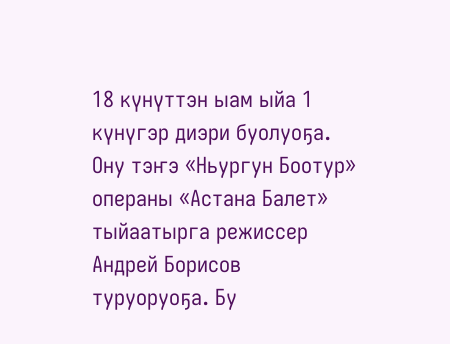18 күнүттэн ыам ыйа 1 күнүгэр диэри буолуоҕа.
Ону тэҥэ «Ньургун Боотур» операны «Астана Балет» тыйаатырга режиссер Андрей Борисов туруоруоҕа. Бу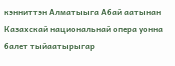кэнниттэн Алматыыга Абай аатынан Казахскай национальнай опера уонна балет тыйаатырыгар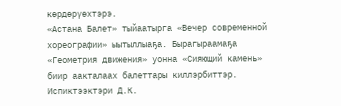көрдөрүөхтэрэ.
«Астана Балет» тыйаатырга «Вечер современной хореографии» ыытыллыаҕа. Бырагыраамаҕа «Геометрия движения» уонна «Сияющий камень» биир аакталаах балеттары киллэрбиттэр. Испиктээктэри Д.К.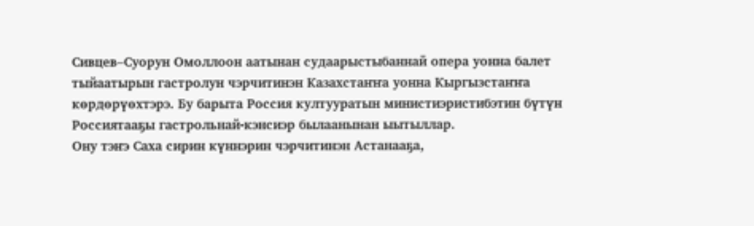Сивцев–Суорун Омоллоон аатынан судаарыстыбаннай опера уонна балет тыйаатырын гастролун чэрчитинэн Казахстаҥҥа уонна Кыргызстаҥҥа көрдөрүөхтэрэ. Бу барыта Россия култууратын министиэристибэтин бүтүн Россиятааҕы гастрольнай-кэнсиэр былаанынан ыытыллар.
Ону тэҥэ Саха сирин күннэрин чэрчитинэн Астанааҕа,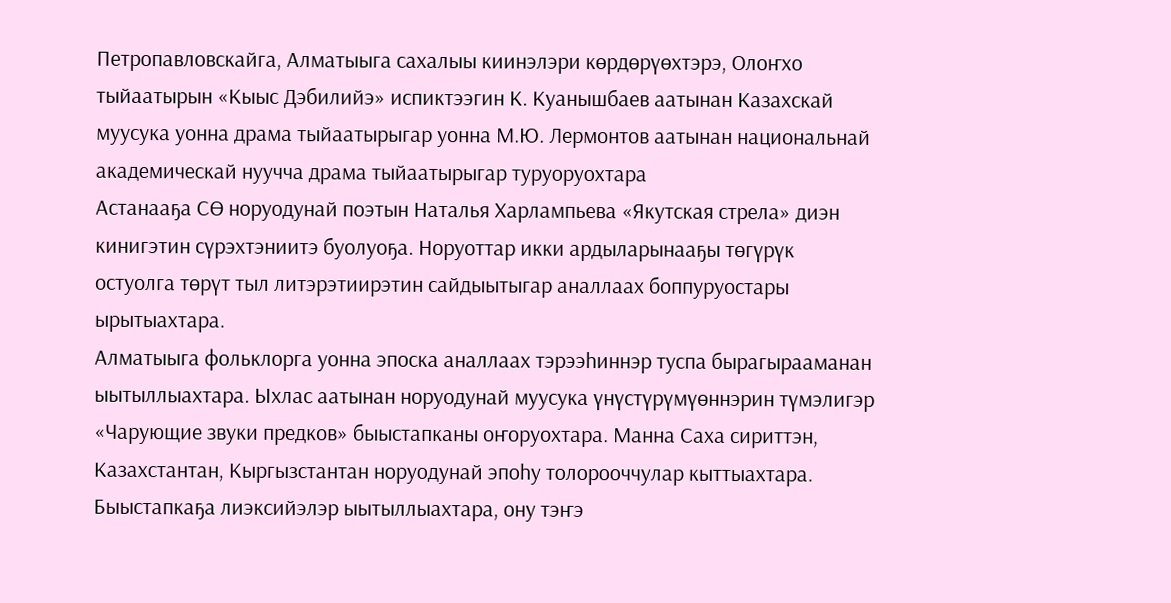Петропавловскайга, Алматыыга сахалыы киинэлэри көрдөрүөхтэрэ, Олоҥхо тыйаатырын «Кыыс Дэбилийэ» испиктээгин К. Куанышбаев аатынан Казахскай муусука уонна драма тыйаатырыгар уонна М.Ю. Лермонтов аатынан национальнай академическай нуучча драма тыйаатырыгар туруоруохтара
Астанааҕа СӨ норуодунай поэтын Наталья Харлампьева «Якутская стрела» диэн кинигэтин сүрэхтэниитэ буолуоҕа. Норуоттар икки ардыларынааҕы төгүрүк остуолга төрүт тыл литэрэтиирэтин сайдыытыгар аналлаах боппуруостары ырытыахтара.
Алматыыга фольклорга уонна эпоска аналлаах тэрээһиннэр туспа бырагырааманан ыытыллыахтара. Ыхлас аатынан норуодунай муусука үнүстүрүмүөннэрин түмэлигэр «Чарующие звуки предков» быыстапканы оҥоруохтара. Манна Саха сириттэн, Казахстантан, Кыргызстантан норуодунай эпоһу толорооччулар кыттыахтара. Быыстапкаҕа лиэксийэлэр ыытыллыахтара, ону тэҥэ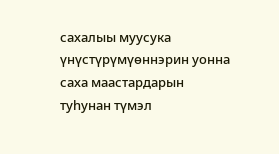сахалыы муусука үнүстүрүмүөннэрин уонна саха маастардарын туһунан түмэл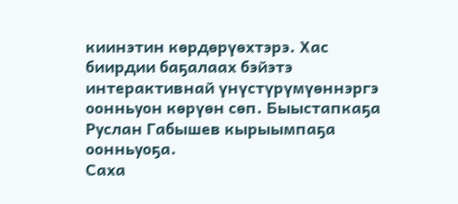киинэтин көрдөрүөхтэрэ. Хас биирдии баҕалаах бэйэтэ интерактивнай үнүстүрүмүөннэргэ оонньуон көрүөн сөп. Быыстапкаҕа Руслан Габышев кырыымпаҕа оонньуоҕа.
Саха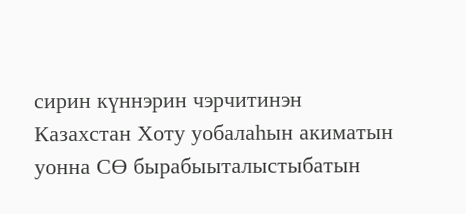сирин күннэрин чэрчитинэн Казахстан Хоту уобалаһын акиматын уонна СӨ бырабыыталыстыбатын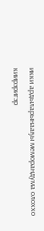икки ардыларынааҕы меморандума олоххо киирэригэр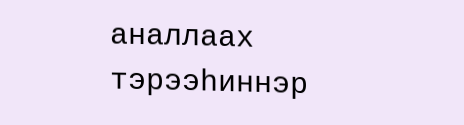аналлаах тэрээһиннэр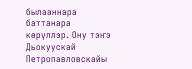былааннара баттанара көрүллэр. Ону тэҥэ Дьокуускай Петропавловскайы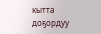кытта доҕордуу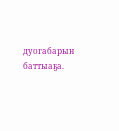дуогабарын баттыаҕа.